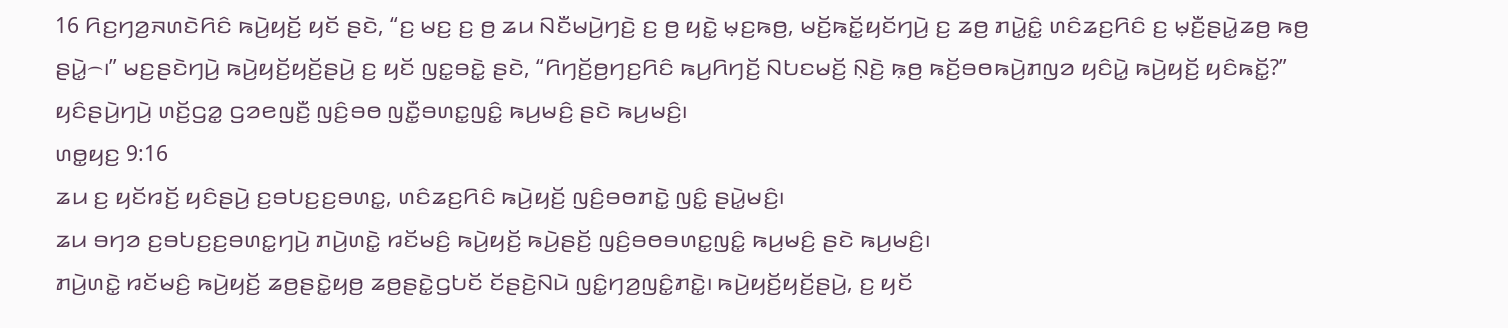16 ꤖꤢ꤬ꤚꤤ꤬ꤏꤛꤢꤧꤖꤢꤨ ꤒꤣꤧ꤬ꤟꤢꤩ꤬ ꤟꤢꤩ ꤔꤢꤧ, “ꤢ꤬ ꤗꤢ꤬ ꤢ꤬ ꤥ꤬ ꤘꤣ ꤡꤢꤪꤗꤣꤧ꤬ꤚꤢꤧ꤬ ꤢ꤬ ꤥ꤬ ꤟꤢꤧ꤭ ꤗ꤫ꤢ꤬ꤒꤥ꤬, ꤗꤢꤩ꤬ꤒꤢꤩ꤭ꤟꤢꤩꤚꤣꤧ꤬ ꤢ꤬ ꤘꤥ꤬ ꤊꤣꤧ꤭ꤢꤨ꤭ ꤛꤢꤨꤘꤢ꤬ꤖꤢꤨ ꤢ꤬ ꤗ꤫ꤢꤪ꤬ꤔꤣꤧ꤭ꤘꤥ꤬ ꤒꤥ꤬ ꤔꤣꤧ꤭꤮꤯” ꤗꤢ꤬ꤔꤢꤧꤚꤣꤧ꤬ ꤒꤣꤧ꤬ꤟꤢꤩ꤬ꤟꤢꤩ꤬ꤔꤣꤧ꤬ ꤢ꤬ ꤟꤢꤩ ꤜꤢ꤭ꤋꤢꤧ꤭ ꤔꤢꤧ, “ꤖꤚꤢꤩ꤬ꤥ꤬ꤚꤢ꤬ꤖꤢꤨ ꤒꤣ꤬ꤖꤚꤢꤩ꤬ ꤡꤝꤢꤗꤢꤩ꤬ ꤡ꤫ꤢꤧ꤬ ꤒ꤫ꤥ꤬ ꤒꤢꤩ꤬ꤋꤥꤒꤣꤧ꤬ꤊꤜꤤ ꤟꤢꤨꤣꤧ꤭ ꤒꤣꤧ꤬ꤟꤢꤩ꤬ ꤟꤢꤨꤒꤢꤩ꤭?” ꤟꤢꤨꤔꤣꤧ꤬ꤚꤣꤧ꤬ ꤛꤢꤩ꤬ꤞꤤ꤭ ꤞꤤꤕꤜꤢꤪ꤬ ꤜꤢꤨ꤬ꤋꤥ ꤜꤢꤪ꤭ꤋꤛꤢ꤭ꤜꤢꤨ꤭ ꤒꤣ꤬ꤗꤢꤨ꤬ ꤔꤢꤧ ꤒꤣ꤬ꤗꤢꤨ꤬꤯
ꤛꤥ꤭ꤟꤢ꤬ 9:16
ꤘꤣ ꤢ꤬ ꤟꤢꤩꤙꤢꤩ꤬ ꤟꤢꤨꤔꤣꤧ꤬ ꤢ꤬ꤋꤝꤢ꤬ꤢ꤬ꤋꤛꤢ꤭, ꤛꤢꤨꤘꤢ꤬ꤖꤢꤨ ꤒꤣꤧ꤬ꤟꤢꤩ꤬ ꤜꤢꤨ꤬ꤋꤥꤊꤢꤧ꤭ ꤜꤢꤨ꤭ ꤔꤣꤧ꤭ꤗꤢꤨ꤬꤯
ꤘꤣ ꤋꤚꤤ ꤢ꤬ꤋꤝꤢ꤬ꤢ꤬ꤋꤛꤢ꤭ꤚꤣꤧ꤬ ꤊꤣꤧ꤬ꤛꤢꤧ꤭ ꤙꤢꤩꤗꤢꤨ꤬ ꤒꤣꤧ꤬ꤟꤢꤩ꤬ ꤒꤣꤧ꤬ꤔꤢꤩ꤬ ꤜꤢꤨ꤬ꤋꤥꤋꤛꤢ꤭ꤜꤢꤨ꤭ ꤒꤣ꤬ꤗꤢꤨ꤬ ꤔꤢꤧ ꤒꤣ꤬ꤗꤢꤨ꤬꤯
ꤊꤣꤧ꤬ꤛꤢꤧ꤭ ꤙꤢꤩꤗꤢꤨ꤬ ꤒꤣꤧ꤬ꤟꤢꤩ꤬ ꤘꤥ꤬ꤔꤢꤧ꤭ꤟꤥ꤬ ꤘꤥ꤬ꤔꤢꤧ꤭ꤞꤝꤢꤩ ꤢꤩꤔꤢꤧ꤬ꤡꤣꤧ ꤜꤢꤨ꤭ꤚꤤ꤬ꤜꤢꤨ꤭ꤊꤢꤧ꤭꤯ ꤒꤣꤧ꤬ꤟꤢꤩ꤬ꤟꤢꤩ꤬ꤔꤣꤧ꤬, ꤢ꤬ ꤟꤢꤩ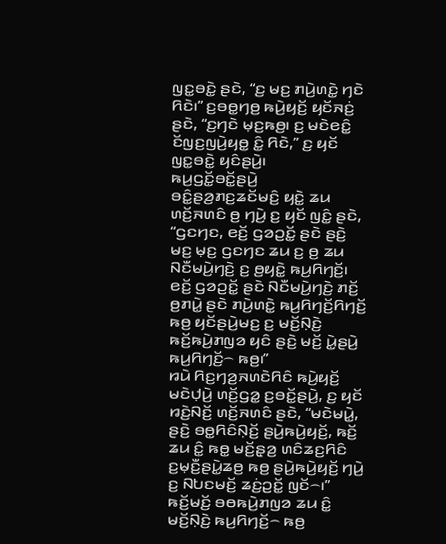ꤜꤢ꤭ꤋꤢꤧ꤭ ꤔꤢꤧ, “ꤢ꤬ ꤗꤢ꤬ ꤊꤣꤧ꤬ꤛꤢꤧ꤭ ꤚꤢꤧ ꤖꤢꤧ꤯” ꤢ꤬ꤋꤥ꤭ꤚꤥ꤬ ꤒꤣꤧ꤬ꤟꤢꤩ꤬ ꤟꤢꤩꤏꤢꤦ꤬ ꤔꤢꤧ, “ꤢ꤬ꤚꤢꤧ ꤗ꤫ꤢ꤬ꤒꤥ꤬꤯ ꤢ꤬ ꤗꤢꤧꤕꤢꤨ꤭ ꤢꤩꤜꤢ꤬ꤜꤣꤧ꤬ꤟꤥ꤭ ꤢꤨ꤭ ꤖꤢꤧ,” ꤢ꤬ ꤟꤢꤩ ꤜꤢ꤭ꤋꤢꤧ꤭ ꤟꤢꤨꤔꤣꤧ꤬꤯
ꤒꤣ꤬ꤞꤢꤩ꤭ꤋꤢꤩ꤭ꤔꤣꤧ꤬ ꤋꤢꤨ꤭ꤔꤤ꤬ꤊꤢ꤬ꤘꤢꤩꤗꤢꤨ꤬ ꤟꤢꤧ꤭ ꤘꤣ ꤛꤢꤩ꤬ꤏꤛꤢꤨ ꤥ꤬ ꤚꤣꤧ꤬ ꤢ꤬ ꤟꤢꤩ ꤜꤢꤨ꤭ ꤔꤢꤧ, “ꤞꤢꤚꤢ, ꤕꤢꤩ꤬ ꤞꤤꤑꤢꤩ꤭ ꤔꤢꤧ ꤔꤢꤧ꤬ ꤗꤢ꤬ ꤗ꤫ꤢ꤬ ꤞꤢꤚꤢ ꤘꤣ ꤢ꤬ ꤥ꤬ ꤘꤣ ꤡꤢꤪꤗꤣꤧ꤬ꤚꤢꤧ꤬ ꤢ꤬ ꤥ꤬ꤟꤢꤧ꤭ ꤒꤣ꤬ꤖꤚꤢꤩ꤬꤯ ꤕꤢꤩ꤬ ꤞꤤꤑꤢꤩ꤭ ꤔꤢꤧ ꤡꤢꤪꤗꤣꤧ꤬ꤚꤢꤧ꤬ ꤊꤢꤩ꤬ ꤥ꤬ꤊꤣꤧ꤭ ꤔꤢꤧ ꤊꤣꤧ꤬ꤛꤢꤧ꤭ ꤒꤣ꤬ꤖꤚꤢꤩ꤬ꤖꤚꤢꤩ꤬ ꤒꤥ꤬ ꤟꤢꤩꤔꤣꤧ꤬ꤗꤢ꤬ ꤢ꤬ ꤗꤢꤩ꤬ꤡ꤫ꤢꤧ꤬ ꤒꤢꤩ꤬ꤒꤣꤧ꤬ꤊꤜꤤ ꤟꤢꤨ ꤔꤢꤧ꤬ ꤗꤢꤩ꤬ ꤣꤧ꤭ꤔꤣꤧ꤬ ꤒꤣ꤬ꤖꤚꤢꤩ꤬꤮ ꤒꤥ꤬꤯”
ꤙꤣꤧ ꤖꤢ꤬ꤚꤤ꤬ꤏꤛꤢꤧꤖꤢꤨ ꤒꤣꤧ꤬ꤟꤢꤩ꤬ ꤗꤢꤧꤓ꤫ꤣꤧ꤬ ꤛꤢꤩ꤬ꤞꤤ꤭ ꤢ꤬ꤋꤢꤩ꤭ꤔꤣꤧ꤬, ꤢ꤬ ꤟꤢꤩ ꤙꤢꤧ꤬ꤡꤢꤩ꤬ ꤛꤢꤩ꤬ꤏꤛꤢꤨ ꤔꤢꤧ, “ꤗꤢꤧꤗꤣꤧ꤭, ꤔꤢꤧ꤬ ꤋꤥ꤭ꤖꤢꤨꤡ꤫ꤢꤩ꤬ ꤔꤣꤧ꤬ꤒꤣꤧ꤬ꤟꤢꤩ꤬, ꤒꤢꤩ꤬ ꤘꤣ ꤢꤨ꤭ ꤒꤥ꤭ ꤗꤢꤩ꤬ꤔ꤫ꤤ꤬ ꤛꤢꤨꤘꤢ꤬ꤖꤢꤨ ꤢ꤬ꤗ꤫ꤢꤪ꤬ꤔꤣꤧ꤭ꤘꤥ꤬ ꤒꤥ꤬ ꤔꤣꤧ꤬ꤒꤣꤧ꤬ꤟꤢꤩ꤬ ꤚꤣꤧ꤬ ꤢ꤬ ꤡꤝꤢꤗꤢꤩ꤬ ꤘꤢꤦ꤬ꤑꤢꤩ꤭ ꤜꤢꤩ꤮꤯”
ꤒꤢꤩ꤬ꤗꤢꤩ꤬ ꤋꤥꤒꤣꤧ꤬ꤊꤜꤤ ꤘꤣ ꤢꤨ꤭ ꤗꤢꤩ꤬ꤡ꤫ꤢꤧ꤬ ꤒꤣ꤬ꤖꤚꤢꤩ꤬꤮ ꤒꤥ꤬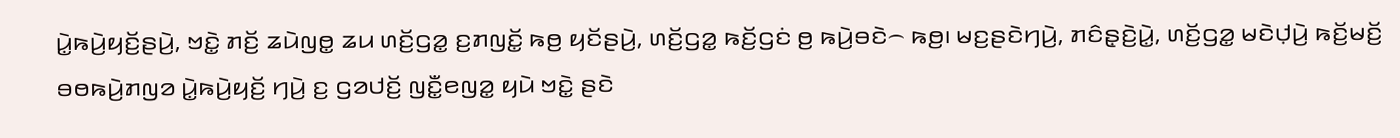ꤣꤧ꤭ꤒꤣꤧ꤬ꤟꤢꤩ꤬ꤔꤣꤧ꤬, ꤠꤢꤧ꤭ ꤊꤢꤩ꤬ ꤘꤣꤧꤜꤥ꤭ ꤘꤣ ꤛꤢꤩ꤬ꤞꤤ꤭ ꤢ꤬ꤊꤜꤢꤩ꤭ ꤒꤥ꤬ ꤟꤢꤩꤔꤣꤧ꤬, ꤛꤢꤩ꤬ꤞꤤ꤭ ꤒꤢꤩ꤬ꤞꤢꤦ ꤥ꤬ ꤒꤣꤧ꤬ꤋꤢꤧ꤮ ꤒꤥ꤬꤯ ꤗꤢ꤬ꤔꤢꤧꤚꤣꤧ꤬, ꤊꤢꤨꤔ꤫ꤢꤧ꤬ꤣꤧ꤭, ꤛꤢꤩ꤬ꤞꤤ꤭ ꤗꤢꤧꤓ꤫ꤣꤧ꤬ ꤒꤢꤩ꤬ꤗꤢꤩ꤬ ꤋꤥꤒꤣꤧ꤬ꤊꤜꤤ ꤣꤧ꤭ꤒꤣꤧ꤬ꤟꤢꤩ꤬ ꤚꤣꤧ꤬ ꤢ꤬ ꤞꤤꤓꤢꤩ꤬ ꤜꤢꤪ꤭ꤕꤜꤤ꤭ ꤟꤣꤧ ꤠꤢꤧ꤭ ꤔꤢꤧ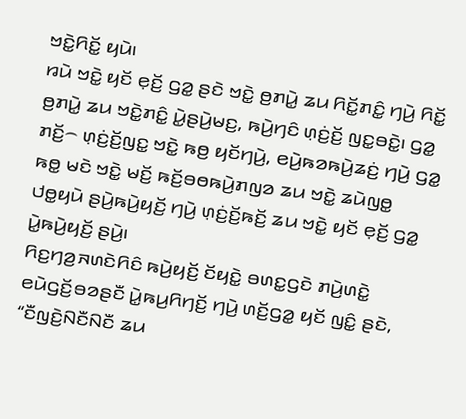ꤠꤢꤧ꤭ꤖꤢꤩ꤭ ꤟꤣꤧ꤯
ꤙꤣꤧ ꤠꤢꤧ꤭ ꤟꤢꤩ ꤕ꤫ꤢꤩ꤬ ꤞꤤ꤭ ꤔꤢꤧ ꤠꤢꤧ꤭ ꤥ꤬ꤊꤣꤧ꤭ ꤘꤣ ꤖꤢꤩ꤭ꤊꤢꤨ꤭ ꤚꤣꤧ꤬ ꤖꤢꤩ꤭ ꤥ꤬ꤊꤣꤧ꤭ ꤘꤣ ꤠꤢꤧ꤭ꤊꤢꤨ꤭ ꤣꤧ꤭ꤔꤣꤧ꤬ꤗꤢ꤬, ꤒꤣꤧ꤬ꤚꤢꤨ ꤛ꤫ꤢꤦ꤬ꤢꤩ꤬ ꤜꤢ꤭ꤋꤢꤧ꤭꤯ ꤞꤤ꤭ ꤊꤢꤩ꤬꤮ ꤛ꤫ꤢꤦ꤬ꤢꤩ꤬ꤜꤢ꤭ ꤠꤢꤧ꤭ ꤒꤥ꤬ ꤟꤢꤩꤚꤣꤧ꤬, ꤕꤣꤧ꤬ꤒꤤꤒꤣꤧ꤬ꤘꤢꤦ꤬ ꤚꤣꤧ꤬ ꤞꤤ꤭ ꤒꤥ꤭ ꤗꤢꤧ ꤠꤢꤧ꤭ ꤗꤢꤩ꤬ ꤒꤢꤩ꤬ꤋꤥꤒꤣꤧ꤬ꤊꤜꤤ ꤘꤣ ꤠꤢꤧ꤭ ꤘꤣꤧꤜꤥ꤭ ꤓꤥ꤭ꤟꤣꤧ ꤔꤣꤧ꤬ꤒꤣꤧ꤬ꤟꤢꤩ꤬ ꤚꤣꤧ꤬ ꤛ꤫ꤢꤦ꤬ꤢꤩ꤬ꤒꤢꤩ꤬ ꤘꤣ ꤠꤢꤧ꤭ ꤟꤢꤩ ꤕ꤫ꤢꤩ꤬ ꤞꤤ꤭ ꤣꤧ꤭ꤒꤣꤧ꤬ꤟꤢꤩ꤬ ꤔꤣꤧ꤬꤯
ꤖꤢ꤬ꤚꤤ꤬ꤏꤛꤢꤧꤖꤢꤨ ꤒꤣꤧ꤬ꤟꤢꤩ꤬ ꤢꤩꤟꤢꤧ꤭ ꤋꤛꤢ꤭ꤞꤢꤧ ꤊꤣꤧ꤬ꤛꤢꤧ꤭ ꤕꤣꤧꤞꤢꤩ꤬ꤋꤤꤔꤢꤪ ꤣꤧ꤭ꤒꤣ꤬ꤖꤚꤢꤩ꤬ ꤚꤣꤧ꤬ ꤛꤢꤩ꤬ꤞꤤ꤭ ꤟꤢꤩ ꤜꤢꤨ꤭ ꤔꤢꤧ, “ꤢꤪꤜꤢꤧ꤬ꤡꤢꤪꤡꤢꤪ ꤘꤣ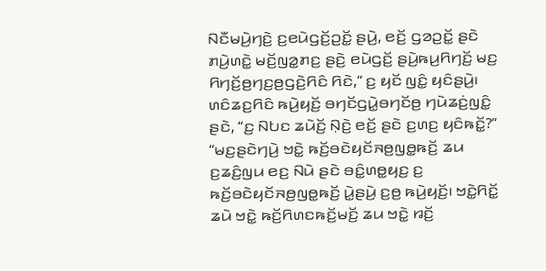ꤡꤢꤪꤗꤣꤧ꤬ꤚꤢꤧ꤬ ꤢ꤬ꤕꤣꤧꤞꤢꤩ꤬ꤑꤢꤩ꤭ ꤔꤣꤧ꤬, ꤕꤢꤩ꤬ ꤞꤤꤑꤢꤩ꤭ ꤔꤢꤧ ꤊꤣꤧ꤬ꤛꤢꤧ꤭ ꤗꤢꤩ꤬ꤜꤤ꤭ꤊꤢ꤬ ꤔꤢꤧ꤬ ꤕꤣꤧꤞꤢꤩ꤬ ꤔꤣꤧ꤬ꤒꤣ꤬ꤖꤚꤢꤩ꤬ ꤗꤢ꤬ ꤖꤚꤢꤩ꤬ꤥ꤬ꤚꤢ꤬ꤥ꤬ꤞꤢꤧ꤬ꤖꤢꤨ ꤖꤢꤧ,” ꤢ꤬ ꤟꤢꤩ ꤜꤢꤨ꤭ ꤟꤢꤨꤔꤣꤧ꤬꤯
ꤛꤢꤨꤘꤢ꤬ꤖꤢꤨ ꤒꤣꤧ꤬ꤟꤢꤩ꤬ ꤋꤚꤢꤩꤞꤣꤧ꤭ꤋꤚꤢꤩꤥ꤬ ꤚꤣꤧꤘꤢꤦ꤬ꤜꤢꤨ꤭ ꤔꤢꤧ, “ꤢ꤬ ꤡꤝꤢ ꤘꤣꤧꤢꤩ꤬ ꤡ꤫ꤢꤧ꤬ ꤕꤢꤩ꤬ ꤔꤢꤧ ꤢ꤬ꤛꤢ꤬ ꤟꤢꤨꤒꤢꤩ꤭?”
“ꤗꤢ꤬ꤔꤢꤧꤚꤣꤧ꤬ ꤠꤢꤧ꤭ ꤒꤢꤩ꤬ꤋꤢꤧꤟꤢꤩꤏꤥ꤬ꤜꤥ꤭ꤒꤢꤩ꤬ ꤘꤣ ꤢ꤬ꤘꤢꤨ꤬ꤜꤣ ꤕꤢ꤬ ꤡꤣꤧ ꤔꤢꤧ ꤋꤢꤨ꤭ꤛꤥ꤭ꤟꤢ꤬ ꤢ꤬ ꤒꤢꤩ꤬ꤋꤢꤧꤟꤢꤩꤏꤥ꤬ꤜꤥ꤭ꤒꤢꤩ꤬ ꤣꤧ꤭ꤔꤣꤧ꤬ ꤢ꤬ꤥ꤬ ꤒꤣꤧ꤬ꤟꤢꤩ꤬꤯ ꤠꤢꤧ꤭ꤖꤢꤩ꤭ ꤘꤣꤧ ꤠꤢꤧ꤭ ꤒꤢꤩ꤬ꤖꤛꤢꤒꤢꤩ꤬ꤗꤢꤩ꤬ ꤘꤣ ꤠꤢꤧ꤭ ꤙꤢꤩ꤬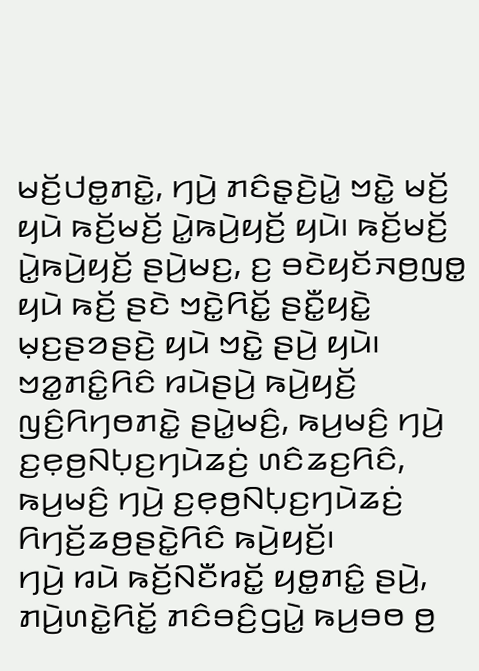ꤗꤢꤩ꤬ꤓꤥ꤭ꤊꤢꤧ꤭, ꤚꤣꤧ꤬ ꤊꤢꤨꤔ꤫ꤢꤧ꤬ꤣꤧ꤭ ꤠꤢꤧ꤭ ꤗꤢꤩ꤬ ꤟꤣꤧ ꤒꤢꤩ꤬ꤗꤢꤩ꤬ ꤣꤧ꤭ꤒꤣꤧ꤬ꤟꤢꤩ꤬ ꤟꤣꤧ꤯ ꤒꤢꤩ꤬ꤗꤢꤩ꤬ ꤣꤧ꤭ꤒꤣꤧ꤬ꤟꤢꤩ꤬ ꤔꤣꤧ꤬ꤗꤢ꤬, ꤢ꤬ ꤋꤢꤧꤟꤢꤩꤏꤥ꤬ꤜꤥ꤭ ꤟꤣꤧ ꤒꤢꤩ꤬ ꤔꤢꤧ ꤠꤢꤧ꤭ꤖꤢꤩ꤭ ꤔꤢꤪ꤭ꤟꤢꤧ꤭ ꤗ꤫ꤢ꤬ꤔꤤꤔꤢꤧ꤬ ꤟꤣꤧ ꤠꤢꤧ꤭ ꤔꤣꤧ꤬ ꤟꤣꤧ꤯
ꤠꤤ꤭ꤊꤢꤨ꤭ꤖꤢꤨ ꤙꤣꤧꤔꤣꤧ꤬ ꤒꤣꤧ꤬ꤟꤢꤩ꤬ ꤜꤢꤨ꤬ꤖꤚꤥꤊꤢꤧ꤭ ꤔꤣꤧ꤭ꤗꤢꤨ꤬, ꤒꤣ꤬ꤗꤢꤨ꤬ ꤚꤣꤧ꤬ ꤢ꤬ꤕ꤫ꤥ꤬ꤡꤝ꤫ꤢ꤬ꤚꤣꤧꤘꤢꤦ꤬ ꤛꤢꤨꤘꤢ꤬ꤖꤢꤨ, ꤒꤣ꤬ꤗꤢꤨ꤬ ꤚꤣꤧ꤬ ꤢ꤬ꤕ꤫ꤥ꤬ꤡꤝ꤫ꤢ꤬ꤚꤣꤧꤘꤢꤦ꤬ ꤖꤚꤢꤩ꤬ꤘꤥ꤬ꤔꤢꤧ꤭ꤖꤢꤨ ꤒꤣꤧ꤬ꤟꤢꤩ꤬꤯
ꤚꤣꤧ꤬ ꤙꤣꤧ ꤒꤢꤩ꤬ꤡꤢꤪꤙꤢꤩ꤭ ꤟꤥ꤭ꤊꤢꤨ꤭ ꤔꤣꤧ꤬, ꤊꤣꤧ꤬ꤛꤢꤧ꤭ꤖꤢꤩ꤭ ꤊꤢꤨꤋꤢꤨ꤬ꤞꤣꤧ꤭ ꤒꤣ꤬ꤋꤥ ꤥ꤬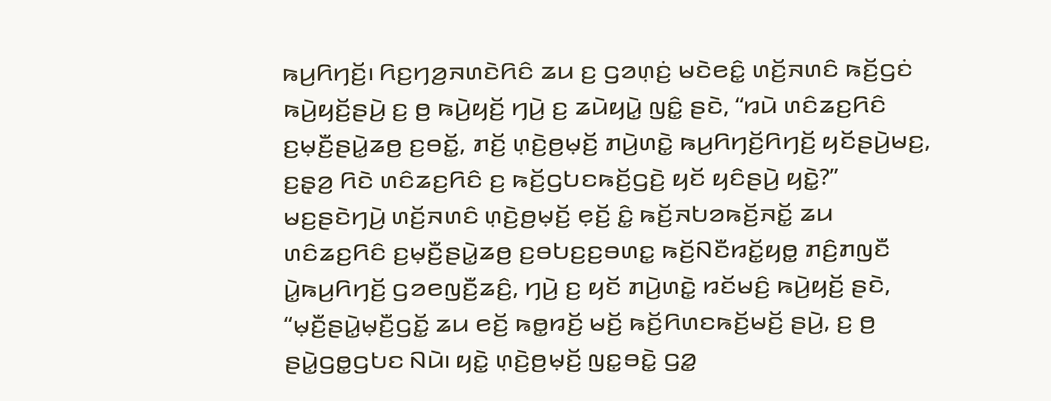ꤒꤣ꤬ꤖꤚꤢꤩ꤬꤯ ꤖꤢ꤬ꤚꤤ꤬ꤏꤛꤢꤧꤖꤢꤨ ꤘꤣ ꤢ꤬ ꤞꤤꤛ꤫ꤢꤦ꤬ ꤗꤢꤧꤕꤢꤨ꤭ ꤛꤢꤩ꤬ꤏꤛꤢꤨ ꤒꤢꤩ꤬ꤞꤢꤦ ꤒꤣꤧ꤬ꤟꤢꤩ꤬ꤔꤣꤧ꤬ ꤢ꤬ ꤥ꤬ ꤒꤣꤧ꤬ꤟꤢꤩ꤬ ꤚꤣꤧ꤬ ꤢ꤬ ꤘꤣꤧꤟꤣꤧ꤭ ꤜꤢꤨ꤭ ꤔꤢꤧ, “ꤙꤣꤧ ꤛꤢꤨꤘꤢ꤬ꤖꤢꤨ ꤢ꤬ꤗ꤫ꤢꤪ꤬ꤔꤣꤧ꤭ꤘꤥ꤬ ꤢ꤬ꤋꤢꤩ꤭, ꤊꤢꤩ꤬ ꤛ꤫ꤢꤧ꤬ꤥ꤬ꤗ꤫ꤢꤩ꤬ ꤊꤣꤧ꤬ꤛꤢꤧ꤭ ꤒꤣ꤬ꤖꤚꤢꤩ꤬ꤖꤚꤢꤩ꤬ ꤟꤢꤩꤔꤣꤧ꤬ꤗꤢ꤬, ꤢ꤬ꤔ꤫ꤤ꤬ ꤖꤢꤧ ꤛꤢꤨꤘꤢ꤬ꤖꤢꤨ ꤢ꤬ ꤒꤢꤩ꤬ꤞꤝꤢꤒꤢꤩ꤬ꤞꤢꤧ꤬ ꤟꤢꤩ ꤟꤢꤨꤔꤣꤧ꤬ ꤟꤢꤧ꤭?”
ꤗꤢ꤬ꤔꤢꤧꤚꤣꤧ꤬ ꤛꤢꤩ꤬ꤏꤛꤢꤨ ꤛ꤫ꤢꤧ꤬ꤥ꤬ꤗ꤫ꤢꤩ꤬ ꤕ꤫ꤢꤩ꤬ ꤢꤨ꤭ ꤒꤢꤩ꤬ꤏꤝꤤꤒꤢꤩ꤬ꤏꤢꤩ꤭ ꤘꤣ ꤛꤢꤨꤘꤢ꤬ꤖꤢꤨ ꤢ꤬ꤗ꤫ꤢꤪ꤬ꤔꤣꤧ꤭ꤘꤥ꤬ ꤢ꤬ꤋꤝꤢ꤬ꤢ꤬ꤋꤛꤢ꤭ ꤒꤢꤩ꤬ꤡꤢꤪꤙꤢꤩ꤭ꤟꤥ꤭ ꤊꤢꤨ꤬ꤊꤜꤢꤪ ꤣꤧ꤭ꤒꤣ꤬ꤖꤚꤢꤩ꤬ ꤞꤤꤕꤜꤢꤪ꤬ꤘꤢꤨ꤬, ꤚꤣꤧ꤬ ꤢ꤬ ꤟꤢꤩ ꤊꤣꤧ꤬ꤛꤢꤧ꤭ ꤙꤢꤩꤗꤢꤨ꤬ ꤒꤣꤧ꤬ꤟꤢꤩ꤬ ꤔꤢꤧ, “ꤗ꤫ꤢꤪ꤬ꤔꤣꤧ꤭ꤗ꤫ꤢꤪ꤬ꤞꤢꤩ꤭ ꤘꤣ ꤕꤢꤩ꤬ ꤒꤥ꤭ꤙꤢꤩ꤬ ꤗꤢꤩ꤬ ꤒꤢꤩ꤬ꤖꤛꤢꤒꤢꤩ꤬ꤗꤢꤩ꤬ ꤔꤣꤧ꤬, ꤢ꤬ ꤥ꤬ ꤔꤣꤧ꤭ꤞꤥ꤭ꤞꤝꤢ ꤡꤣꤧ꤯ ꤟꤢꤧ꤭ ꤛ꤫ꤢꤧ꤬ꤥ꤬ꤗ꤫ꤢꤩ꤬ ꤜꤢ꤭ꤋꤢꤧ꤭ ꤞꤤ꤭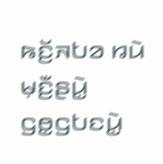ꤒꤢꤩ꤬ꤏꤝꤤ ꤙꤣꤧ ꤗ꤫ꤢꤪ꤬ꤔꤣꤧ꤭ ꤞꤥ꤭ꤞꤝꤢꤣꤧ꤭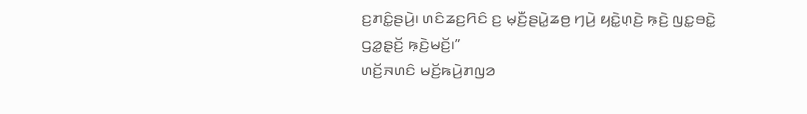ꤢ꤬ꤊꤢꤨ꤭ꤔꤣꤧ꤬꤯ ꤛꤢꤨꤘꤢ꤬ꤖꤢꤨ ꤢ꤬ ꤗ꤫ꤢꤪ꤬ꤔꤣꤧ꤭ꤘꤥ꤬ ꤚꤣꤧ꤬ ꤟꤢꤧ꤭ꤛ꤫ꤢꤧ꤬ ꤒ꤫ꤢꤧ꤬ ꤜꤢ꤭ꤋꤢꤧ꤭ ꤞꤤ꤭ꤔ꤫ꤢꤩ꤬ ꤒ꤫ꤢꤧ꤬ꤗꤢꤩ꤬꤯”
ꤛꤢꤩ꤬ꤏꤛꤢꤨ ꤗꤢꤩ꤬ꤒꤣꤧ꤬ꤊꤜꤤ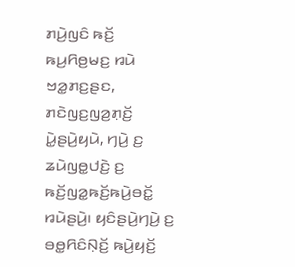ꤊꤣꤧ꤬ꤜꤢꤨ ꤒꤢꤩ꤬ ꤒꤣ꤬ꤖꤥ꤬ꤗꤢ꤬ ꤙꤣꤧ ꤠꤤ꤭ꤊꤢ꤬ꤔꤢ, ꤊꤢꤧꤜꤢ꤬ꤜꤤ꤬ꤊ꤫ꤢꤩ꤬ ꤣꤧ꤭ꤔꤣꤧ꤬ꤟꤣꤧ, ꤚꤣꤧ꤬ ꤢ꤬ ꤘꤣꤧꤜꤥ꤭ꤓꤢꤧ꤬ ꤢ꤬ ꤒꤢꤩ꤬ꤜꤤ꤭ꤒꤢꤩ꤬ꤒꤣꤧ꤬ꤋꤢꤩ꤭ ꤙꤣꤧꤔꤣꤧ꤬꤯ ꤟꤢꤨꤔꤣꤧ꤬ꤚꤣꤧ꤬ ꤢ꤬ ꤋꤥ꤭ꤖꤢꤨꤡ꤫ꤢꤩ꤬ ꤒꤣꤧ꤬ꤟꤢꤩ꤬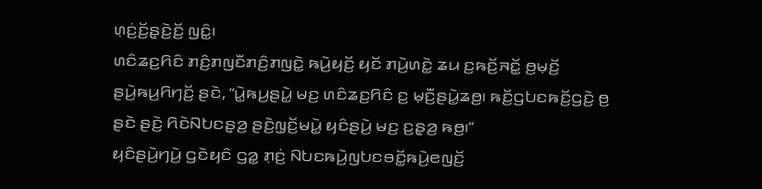ꤛ꤫ꤢꤦ꤬ꤢꤩ꤬ꤔ꤫ꤢꤧ꤬ꤢꤩ꤬ ꤜꤢꤨ꤭꤯
ꤛꤢꤨꤘꤢ꤬ꤖꤢꤨ ꤊꤢꤨ꤬ꤊꤜꤢꤪꤊꤢꤨ꤬ꤊꤜꤢꤧ꤭ ꤒꤣꤧ꤬ꤟꤢꤩ꤬ ꤟꤢꤩ ꤊꤣꤧ꤬ꤛꤢꤧ꤭ ꤘꤣ ꤢ꤬ꤒꤢꤩ꤬ꤏꤢꤩ꤭ ꤥ꤬ꤗ꤫ꤢꤩ꤬ ꤔꤣꤧ꤬ꤒꤣ꤬ꤖꤚꤢꤩ꤬ ꤔꤢꤧ, “ꤣꤧ꤭ꤒꤣ꤬ꤔꤣꤧ꤭ ꤗꤢ꤬ ꤛꤢꤨꤘꤢ꤬ꤖꤢꤨ ꤢ꤬ ꤗ꤫ꤢꤪ꤬ꤔꤣꤧ꤭ꤘꤥ꤬꤯ ꤒꤢꤩ꤬ꤞꤝꤢꤒꤢꤩ꤬ꤞꤢꤧ꤬ ꤥ꤬ ꤔꤢꤧ ꤔꤢꤧ꤬ ꤖꤢꤧꤡꤝꤢꤔ꤫ꤤ꤬ ꤔꤢꤧ꤬ꤜ꤫ꤢꤩ꤬ꤗꤣꤧ꤭ ꤟꤢꤨꤔꤣꤧ꤬ ꤗꤢ꤬ ꤢ꤬ꤔ꤫ꤤ꤬ ꤒꤥ꤬꤯”
ꤟꤢꤨꤔꤣꤧ꤬ꤚꤣꤧ꤬ ꤞꤢꤧꤟꤢꤨ ꤞꤤ꤭ ꤊ꤫ꤢꤦ꤬ ꤡꤝꤢꤒꤣꤧ꤬ꤜꤝꤢꤋꤢꤩ꤭ꤒꤣꤧ꤬ꤕꤜꤢꤩ꤬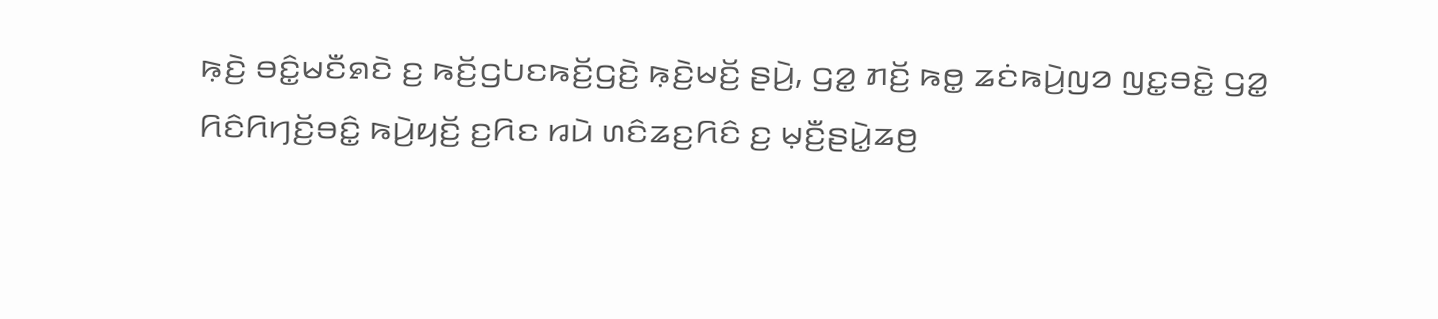ꤒ꤫ꤢꤧ꤬ ꤋꤢꤨ꤭ꤗꤢꤪꤎꤢꤧ ꤢ꤬ ꤒꤢꤩ꤬ꤞꤝꤢꤒꤢꤩ꤬ꤞꤢꤧ꤬ ꤒ꤫ꤢꤧ꤬ꤗꤢꤩ꤬ ꤔꤣꤧ꤬, ꤞꤤ꤭ ꤊꤢꤩ꤬ ꤒꤥ꤭ ꤘꤢꤦꤒꤣꤧ꤬ꤜꤤ ꤜꤢ꤭ꤋꤢꤧ꤭ ꤞꤤ꤭ ꤖꤢꤨꤖꤚꤢꤩ꤬ꤋꤢꤨ꤭ ꤒꤣꤧ꤬ꤟꤢꤩ꤬ ꤢ꤬ꤖꤢ ꤙꤣꤧ ꤛꤢꤨꤘꤢ꤬ꤖꤢꤨ ꤢ꤬ ꤗ꤫ꤢꤪ꤬ꤔꤣꤧ꤭ꤘꤥ꤬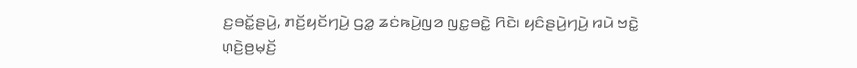ꤢ꤬ꤋꤢꤩ꤭ꤔꤣꤧ꤬, ꤊꤢꤩ꤬ꤟꤢꤩꤚꤣꤧ꤬ ꤞꤤ꤭ ꤘꤢꤦꤒꤣꤧ꤬ꤜꤤ ꤜꤢ꤭ꤋꤢꤧ꤭ ꤖꤢꤧ꤯ ꤟꤢꤨꤔꤣꤧ꤬ꤚꤣꤧ꤬ ꤙꤣꤧ ꤠꤢꤧ꤭ ꤛ꤫ꤢꤧ꤬ꤥ꤬ꤗ꤫ꤢꤩ꤬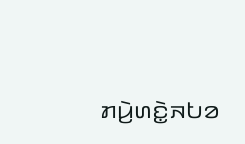ꤊꤣꤧ꤬ꤛꤢꤧ꤭ꤏꤝꤤ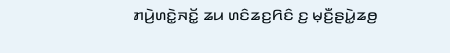ꤊꤣꤧ꤬ꤛꤢꤧ꤭ꤏꤢꤩ꤭ ꤘꤣ ꤛꤢꤨꤘꤢ꤬ꤖꤢꤨ ꤢ꤬ ꤗ꤫ꤢꤪ꤬ꤔꤣꤧ꤭ꤘꤥ꤬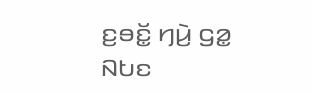ꤢ꤬ꤋꤢꤩ꤭ ꤚꤣꤧ꤬ ꤞꤤ꤭ ꤡꤝꤢ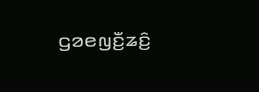ꤞꤤꤕꤜꤢꤪ꤬ꤘꤢꤨ꤬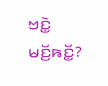ꤠꤢꤧ꤭ ꤗꤢꤩ꤬ꤒꤢꤩ꤭?